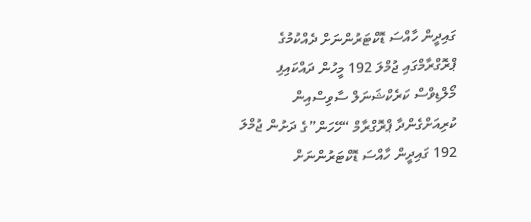ގައިދީން ހާއްސަ ޑޮކްޓަރުންނަށް ދެއްކުމުގެ ޕްރޮގްރާމްގައި ޖުމްލަ 192 މީހުން ދައްކައިފި
މޯލްޑިވްސް ކަރެކްޝަނަލް ސާވިސްއިން ކުރިއަށްގެންދާ ޕްރޮގްރާމް “ހޭހަން”ގެ ދަށުން ޖުމްލަ 192 ގައިދީން ހާއްސަ ޑޮކްޓަރުންނަށް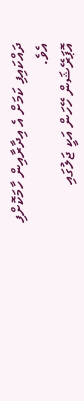ދައްކައިފި ކަމަށް އެ އިދާރާއިން ހާމަކޮށްފި އެވެ.
އޮޕަރޭޝަން ހޭހަން އަކީ ޖަލުގައި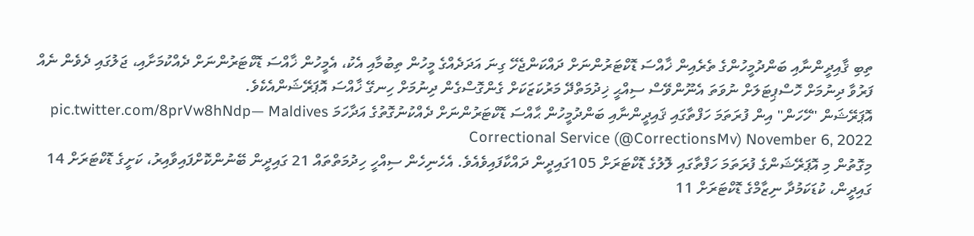ތިބި ޤާއިދީންނާއި ބަންދުމީހުންގެ ތެރެއިން ޚާއްސަ ޑޮކްޓަރުންނަށް ދައްކަންޖެހޭ ގިނަ އަދަދެއްގެ މީހުން ތިބުމާއި އެކު، އެމީހުން ޚާއްސަ ޑޮކްޓަރުންނަށް ދެއްކުމަށާއި، ޖަލުގައި ދެވެން ނެއް ފަރުވާ ދިނުމަށް ހޮސްޕިޓަލަށް ނުވަތަ އެނޫންވޭސް ސިއްޙީ ޚިދުމަތްދޭ މަރުކަޒަކަށް ގެންގޮސްގެން ދިނުމަށް ހިނގޭ ޚާއްސަ އޮޕަރޭޝަންއެކެވެ.
އޮޕަރޭޝަން "ހޭހަން" އިން ފުރަތަމަ ހަފްތާގައި ޤައިދީންނާއި ބަންދުމީހުން ޙާއްސަ ޑޮކްޓަރުންނަށް ދެއްކުނުގޮތުގެ އަދާހަމަ pic.twitter.com/8prVw8hNdp— Maldives Correctional Service (@CorrectionsMv) November 6, 2022
މިގޮތުން މި އޮޕަރޭޝަންގެ ފުރަތަމަ ހަފްތާގައި ލޮލުގެ ޑޮކްޓަރަށް 105ގައިދީން ދައްކާފައިވެއެވެ. އެހެނިހެން ސިއްހީ ހިދުމަތްތައް 21 ގައިދީން ބޭނުންކޮށްފައިވާއިރު، ކަށީގެ ޑޮކްޓަރަށް 14 ގައިދީން، ކުޑަކަމުދާ ނިޒާމްގެ ޑޮކްޓަރަށް 11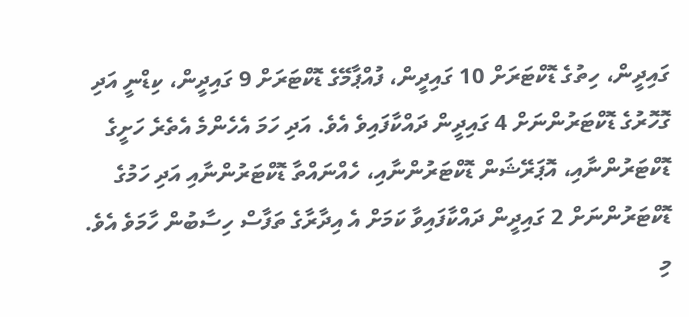ގައިދީން، ހިތުގެ ޑޮކްޓަރަށް 10 ގައިދީން، ފުއްޕާމޭގެ ޑޮކްޓަރަށް 9 ގައިދީން، ކިޑްނީ އަދި ގޮހޮރުގެ ޑޮކްޓަރުންނަށް 4 ގައިދީން ދައްކާފައިވެ އެވެ. އަދި ހަމަ އެހެންމެ އެތެރެ ހަށީގެ ޑޮކްޓަރުންނާއި، އޮޕަރޭޝަން ޑޮކްޓަރުންނާއި، ހެއްނައްތާ ޑޮކްޓަރުންނާއި އަދި ހަމުގެ ޑޮކްޓަރުންނަށް 2 ގައިދީން ދައްކާފައިވާ ކަމަށް އެ އިދާރާގެ ތަފާސް ހިސާބުން ހާމަވެ އެވެ.
މި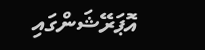އޮޕަރޭޝަންގައި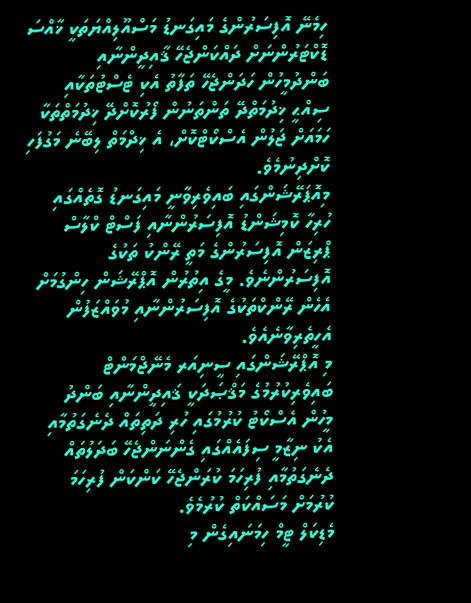ހިމެނޭ އޮފިސަރުންގެ މައިގަނޑު މަސްއޫލިއްޔަތަކީ ޚާއްސަ ޑޮކްޓަރުންނަށް ދައްކަންޖެހޭ ޤާއިދީންނާއި ބަންދުމީހުން ހަދަންޖެހޭ ތަފާތު އެކި ޓެސްޓުތަކާއި ސިއްޙީ ޚިދުމަތްދޭ ތަންތަނުން ފޯރުކޮށްދޭ ޚިދުމަތްތަކާ ހަމައަށް ޖަލުން އެސްކޯޓްކޮށް، އެ ޚިދްމަތް ލިބޭނެ މަގުފަހި ކޮށްދިނުމެވެ.
މިއޮޕަރޭޝަންގައި ބައިވެރިވާނީ މައިގަނޑު ގޮތެއްގައި ހުރިހާ ކޮމިޝަންޑު އޮފިސަރުންނާއި ފަސްޓް ކްލާސް ޕްރިޒަން އޮފިސަރުންގެ މަތީ ރޭންކު ތަކުގެ އޮފިސަރުންނެވެ. މީގެ އިތުރުން އޮޕްރޭޝަން ހިންގުމަށް އެހެން ރޭންކްތަކުގެ އޮފިސަރުންނާއި މުވައްޒަފުން އެހީތެރިވާނެއެވެ.
މި އޮޕްރޭޝަންގައި ސީނިއަރ މެނޭޖްމަންޓް ބައިވެރިކުރުމުގެ މަޤްޞަދަކީ ޤައިދީންނާއި ބަންދު މީހުން އެސްކޯޓު ކުރުމުގައި ހުރި ދަތިތައް ދެނެގަތުމާއި އެކު ނިޒާމީ ސިފައެއްގައި ގެންނަންޖެހޭ ބަދަލުތައް ދެނެގަތުމާއި ފުރިހަމަ ކުރަންޖެހޭ ކަންކަން ފުރިހަމަ ކުރުމަށް މަސައްކަތް ކުރުމެވެ.
މެޑިކަލް ޓީމް ހިމަނައިގެން މި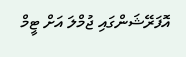އޮފަރޭޝަންގައި ޖުމްލަ އަށް ޓީމް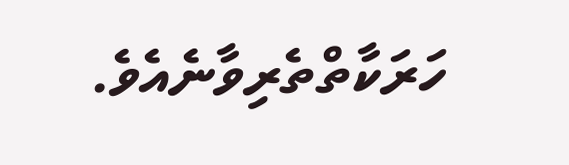ހަރަކާތްތެރިވާނެއެވެ.